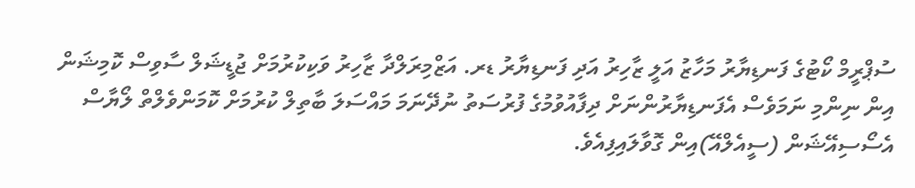ސުޕްރީމް ކޯޓުގެ ފަނޑިޔާރު މަހާޒު އަލީ ޒާހިރު އަދި ފަނޑިޔާރު ޑރ. އަޒްމިރަލްދާ ޒާހިރު ވަކިކުރުމަށް ޖުޑީޝަލް ސާވިސް ކޮމިޝަން އިން ނިންމި ނަމަވެސް އެފަނޑިޔާރުންނަށް ދިފާއުވުމުގެ ފުރުސަތު ނުދޭނަމަ މައްސަލަ ބާތިލް ކުރުމަށް ކޮމަންވެލްތް ލޯޔާސް އެސޯސިއޭޝަން (ސީއެލްއޭ)އިން ގޮވާލައިފިއެވެ.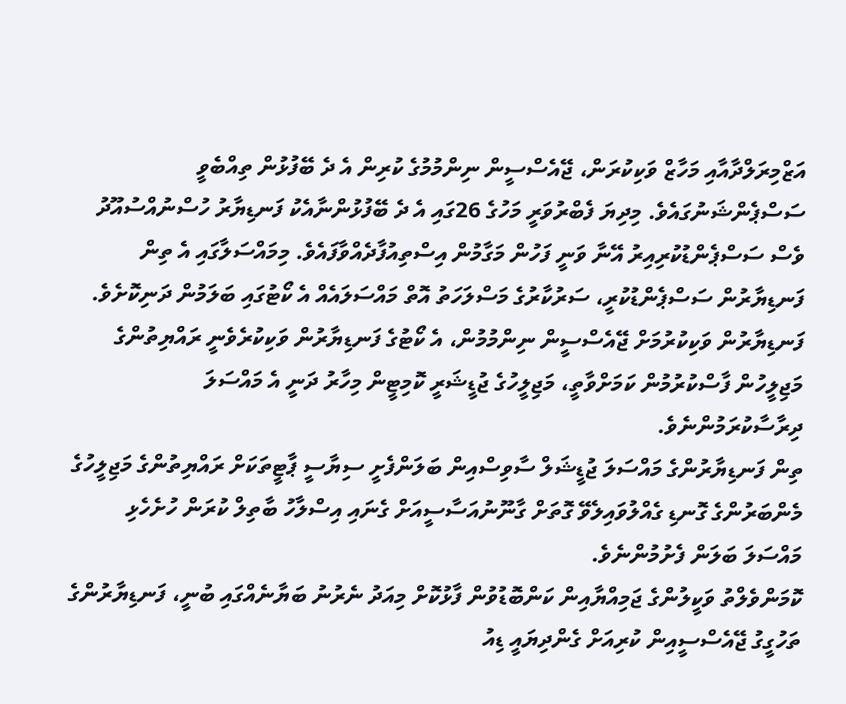އަޒްމިރަލްދާއާއި މަހާޒް ވަކިކުރަން، ޖޭއެސްސީން ނިންމުމުގެ ކުރިން އެ ދެ ބޭފުޅުން ތިއްބެވީ ސަސްޕެންޝަނުގައެވެ. މިދިޔަ ފެބްރުވަރީ މަހުގެ 26ގައި އެ ދެ ބޭފުޅުންނާއެކު ފަނޑިޔާރު ހުސްނުއްސުއޫދު ވެސް ސަސްޕެންޑުކުރިއިރު އޭނާ ވަނީ ފަހުން މަގާމުން އިސްތިއުފާދެއްވާފައެވެ. މިމައްސަލާގައި އެ ތިން ފަނޑިޔާރުން ސަސްޕެންޑުކުރީ، ސަރުކާރުގެ މަސްލަހަތު އޮތް މައްސަލައެއް އެ ކޯޓުގައި ބަލަމުން ދަނިކޮށެވެ.
ފަނޑިޔާރުން ވަކިކުރުމަށް ޖޭއެސްސީން ނިންމުމުން، އެ ކޯޓުގެ ފަނޑިޔާރުން ވަކިކުރެވެނީ ރައްޔިތުންގެ މަޖިލީހުން ފާސްކުރުމުން ކަމަށްވާތީ، މަޖިލީހުގެ ޖުޑީޝަރީ ކޮމިޓީން މިހާރު ދަނީ އެ މައްސަލަ ދިރާސާކުރަމުންނެވެ.
ތިން ފަނޑިޔާރުންގެ މައްސަލަ ޖުޑީޝަލް ސާވިސްއިން ބަލަންފެށީ ސިޔާސީ ޕާޓީތަކަށް ރައްޔިތުންގެ މަޖިލީހުގެ މެންބަރުންގެ ގޮނޑި ގެއްލުވައިލެވޭ ގޮތަށް ގާނޫނުއަސާސީއަށް ގެނައި އިސްލާހު ބާތިލް ކުރަން ހުށެހެޅި މައްސަލަ ބަލަން ފެށުމުންނެވެ.
ކޮމަންވެލްތު ވަކީލުންގެ ޖަމިއްޔާއިން ކަންބޮޑުވުން ފާޅުކޮށް މިއަދު ނެރުނު ބަޔާނެއްގައި ބުނީ، ފަނޑިޔާރުންގެ ތަހުގީގު ޖޭއެސްސީއިން ކުރިއަށް ގެންދިޔައީ ޑިއު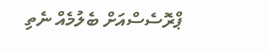ޕްރޮސެސްއަށް ބެލުމެއް ނެތި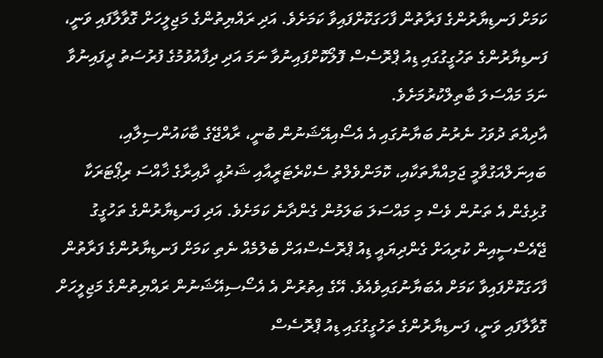ކަމަށް ފަނޑިޔާރުންގެ ފަރާތުން ފާހަގަކޮށްފައިވާ ކަމަށެވެ. އަދި ރައްޔިތުންގެ މަޖިލީހަށް ގޮވާލާފައި ވަނީ، ފަނޑިޔާރުންގެ ތަހުގީގުގައި ޑިއު ޕްރޮސެސް ފޮލޯކޮށްފައިނުވާ ނަމަ އަދި ދިފާއުވުމުގެ ފުރުސަތު ދީފައިނުވާ ނަމަ މައްސަލަ ބާތިލްކުރުމަށެވެ.
އާދިއްތަ ދުވަހު ނެރުނު ބަޔާނުގައި އެ އެސޯއިއޭޝަނުން ބުނީ، ރާއްޖޭގެ ބާކައުންސިލާއި، ބައިނަލްއަގުވާމީ ޖަމިއްޔާތަކާއި، ކޮމަންވެލްތު ސެކްރެޓަރީއާއި ޝަރުއީ ދާއިރާގެ ޚާއްސަ ރިޕޯޓަރަކާ ގުޅިގެން އެ ތަނުން ވެސް މި މައްސަލަ ބަލަމުން ގެންދާނެ ކަމަށެވެ. އަދި ފަނޑިޔާރުންގެ ތަހުގީގު ޖޭއެސްސީއިން ކުރިއަށް ގެންދިޔައީ ޑިއު ޕްރޮސެސްއަށް ބެލުމެއް ނެތި ކަމަށް ފަނޑިޔާރުންގެ ފަރާތުން ފާހަގަކޮށްފައިވާ ކަމަށް އެބަޔާނުގައިވެއެވެ. އޭގެ އިތުރުން އެ އެސޯސިއޭޝަނުން ރައްޔިތުންގެ މަޖިލީހަށް ގޮވާލާފައި ވަނީ، ފަނޑިޔާރުންގެ ތަހުގީގުގައި ޑިއު ޕްރޮސެސް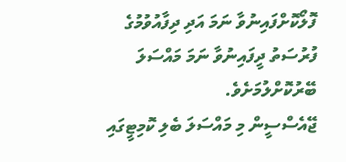ފޮލޯކޮށްފައިނުވާ ނަމަ އަދި ދިފާއުވުމުގެ ފުރުސަތު ދީފައިނުވާ ނަމަ މައްސަލަ ބޭރުކޮށްލުމަށެވެ.
ޖޭއެސްސީން މި މައްސަލަ ބެލި ކޮމިޓީގައި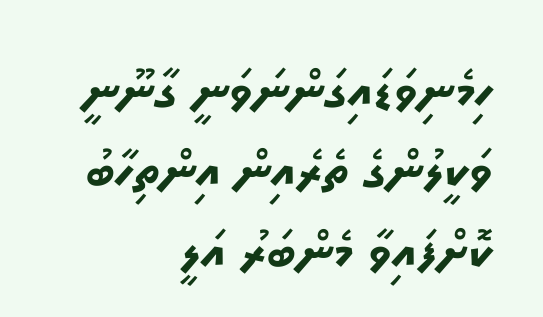ހިމެނިވަޑައިގަންނަވަނީ ގާނޫނީ ވަކީލުންގެ ތެރެއިން އިންތިހާބު ކޮށްފައިވާ މެންބަރު އަލީ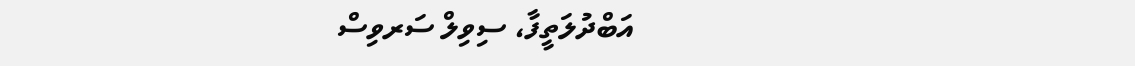އަބްދުލަތީފާ، ސިވިލް ސަރވިސް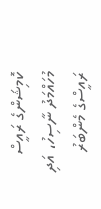ކޮމިޝަންގެ ރައީސް މުހައްމަދު ނާސިހު، އަދި ރައީސްގެ މެންބަރު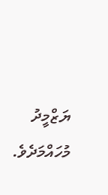ޔަޒްމީދު މުހައްމަދެވެ.